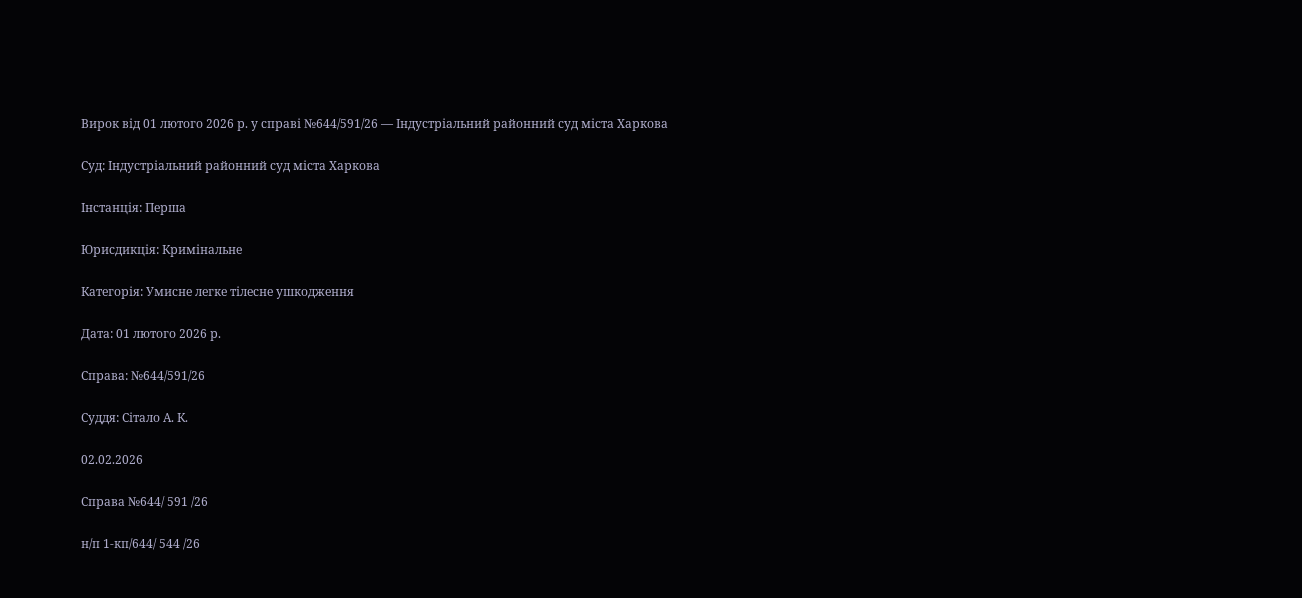Вирок від 01 лютого 2026 р. у справі №644/591/26 — Індустріальний районний суд міста Харкова

Суд: Індустріальний районний суд міста Харкова

Інстанція: Перша

Юрисдикція: Кримінальне

Категорія: Умисне легке тілесне ушкодження

Дата: 01 лютого 2026 р.

Справа: №644/591/26

Суддя: Сітало А. К.

02.02.2026

Справа №644/ 591 /26

н/п 1-кп/644/ 544 /26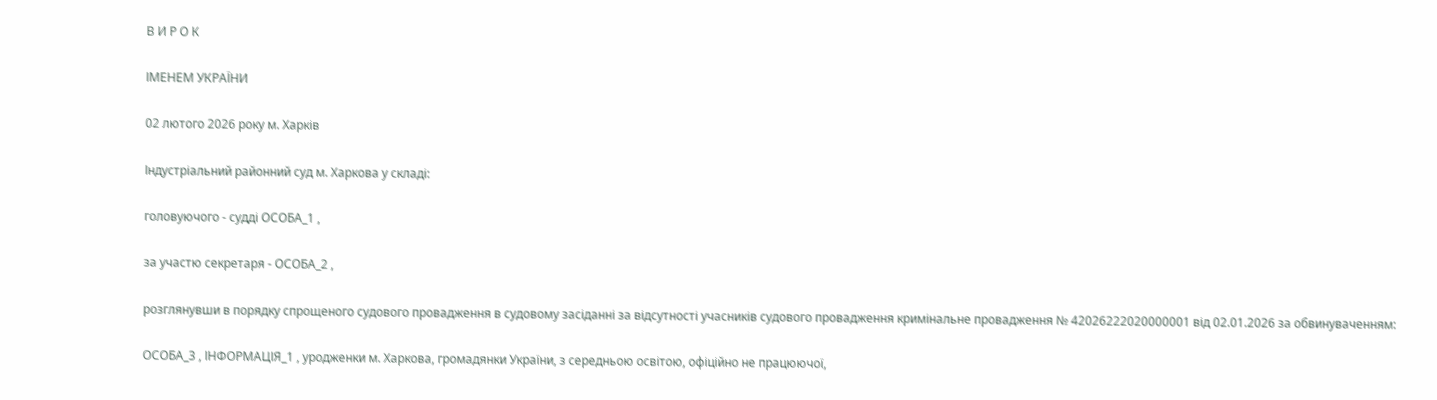В И Р О К

ІМЕНЕМ УКРАЇНИ

02 лютого 2026 року м. Харків

Індустріальний районний суд м. Харкова у складі:

головуючого - судді ОСОБА_1 ,

за участю секретаря - ОСОБА_2 ,

розглянувши в порядку спрощеного судового провадження в судовому засіданні за відсутності учасників судового провадження кримінальне провадження № 42026222020000001 від 02.01.2026 за обвинуваченням:

ОСОБА_3 , ІНФОРМАЦІЯ_1 , уродженки м. Харкова, громадянки України, з середньою освітою, офіційно не працюючої,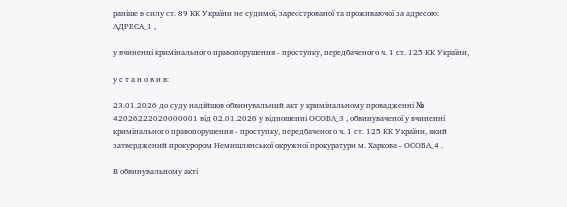раніше в силу ст. 89 КК України не судимої, зареєстрованої та проживаючої за адресою: АДРЕСА_1 ,

у вчиненні кримінального правопорушення - проступку, передбаченого ч. 1 ст. 125 КК України,

у с т а н о в и в:

23.01.2026 до суду надійшов обвинувальний акт у кримінальному провадженні № 42026222020000001 від 02.01.2026 у відношенні ОСОБА_3 , обвинуваченої у вчиненні кримінального правопорушення - проступку, передбаченого ч. 1 ст. 125 КК України, який затверджений прокурором Немишлянської окружної прокуратури м. Харкова - ОСОБА_4 .

В обвинувальному акті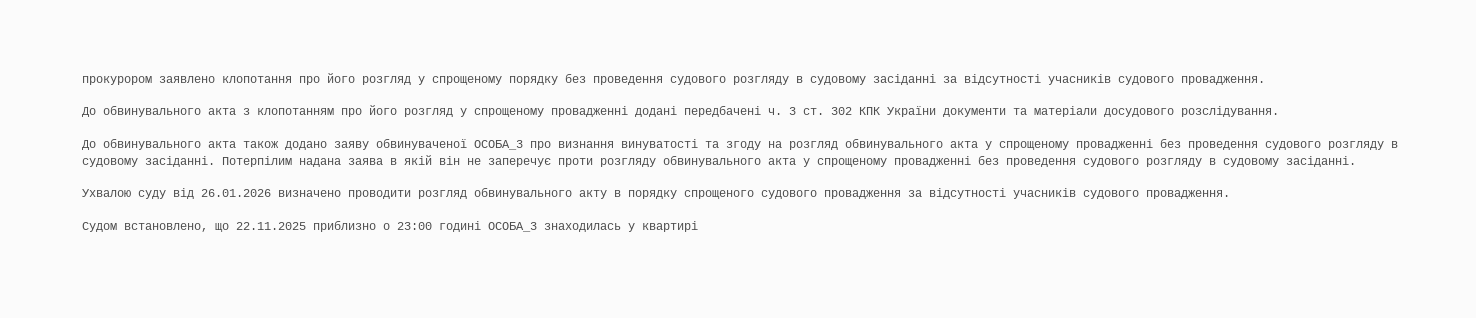прокурором заявлено клопотання про його розгляд у спрощеному порядку без проведення судового розгляду в судовому засіданні за відсутності учасників судового провадження.

До обвинувального акта з клопотанням про його розгляд у спрощеному провадженні додані передбачені ч. 3 ст. 302 КПК України документи та матеріали досудового розслідування.

До обвинувального акта також додано заяву обвинуваченої ОСОБА_3 про визнання винуватості та згоду на розгляд обвинувального акта у спрощеному провадженні без проведення судового розгляду в судовому засіданні. Потерпілим надана заява в якій він не заперечує проти розгляду обвинувального акта у спрощеному провадженні без проведення судового розгляду в судовому засіданні.

Ухвалою суду від 26.01.2026 визначено проводити розгляд обвинувального акту в порядку спрощеного судового провадження за відсутності учасників судового провадження.

Судом встановлено, що 22.11.2025 приблизно о 23:00 годині ОСОБА_3 знаходилась у квартирі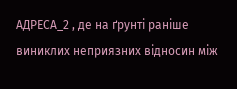АДРЕСА_2 , де на ґрунті раніше виниклих неприязних відносин між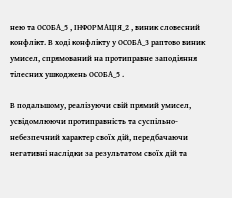нею та ОСОБА_5 , ІНФОРМАЦІЯ_2 , виник словесний конфлікт. В ході конфлікту у ОСОБА_3 раптово виник умисел, спрямований на протиправне заподіяння тілесних ушкоджень ОСОБА_5 .

В подальшому, реалізуючи свій прямий умисел, усвідомлюючи протиправність та суспільно-небезпечний характер своїх дій, передбачаючи негативні наслідки за результатом своїх дій та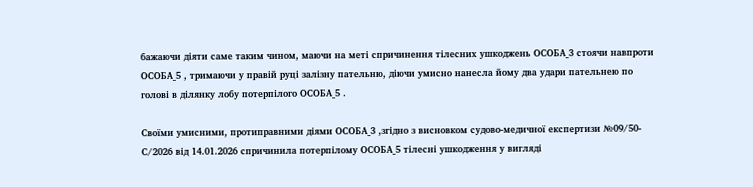бажаючи діяти саме таким чином, маючи на меті спричинення тілесних ушкоджень ОСОБА_3 стоячи навпроти ОСОБА_5 , тримаючи у правій руці залізну пательню, діючи умисно нанесла йому два удари пательнею по голові в ділянку лобу потерпілого ОСОБА_5 .

Своїми умисними, протиправними діями ОСОБА_3 ,згідно з висновком судово-медичної експертизи №09/50-С/2026 від 14.01.2026 спричинила потерпілому ОСОБА_5 тілесні ушкодження у вигляді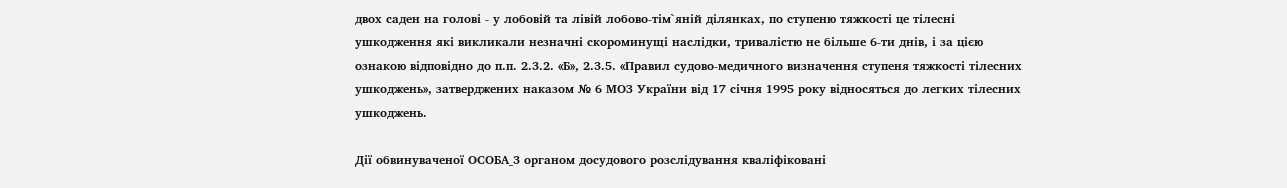двох саден на голові - у лобовій та лівій лобово-тім`яній ділянках, по ступеню тяжкості це тілесні ушкодження які викликали незначні скороминущі наслідки, тривалістю не більше 6-ти днів, і за цією ознакою відповідно до п.п. 2.3.2. «Б», 2.3.5. «Правил судово-медичного визначення ступеня тяжкості тілесних ушкоджень», затверджених наказом № 6 МОЗ України від 17 січня 1995 року відносяться до легких тілесних ушкоджень.

Дії обвинуваченої ОСОБА_3 органом досудового розслідування кваліфіковані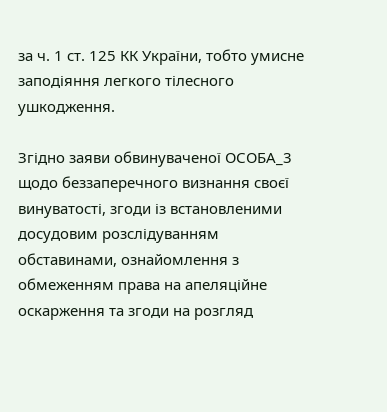за ч. 1 ст. 125 КК України, тобто умисне заподіяння легкого тілесного ушкодження.

Згідно заяви обвинуваченої ОСОБА_3 щодо беззаперечного визнання своєї винуватості, згоди із встановленими досудовим розслідуванням обставинами, ознайомлення з обмеженням права на апеляційне оскарження та згоди на розгляд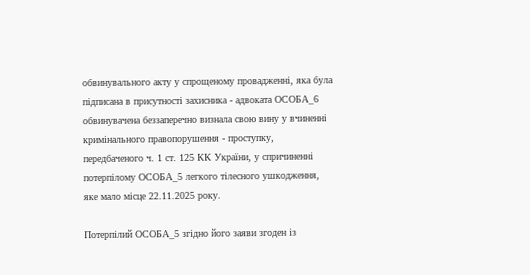обвинувального акту у спрощеному провадженні, яка була підписана в присутності захисника - адвоката ОСОБА_6 обвинувачена беззаперечно визнала свою вину у вчиненні кримінального правопорушення - проступку, передбаченого ч. 1 ст. 125 КК України, у спричиненні потерпілому ОСОБА_5 легкого тілесного ушкодження, яке мало місце 22.11.2025 року.

Потерпілий ОСОБА_5 згідно його заяви згоден із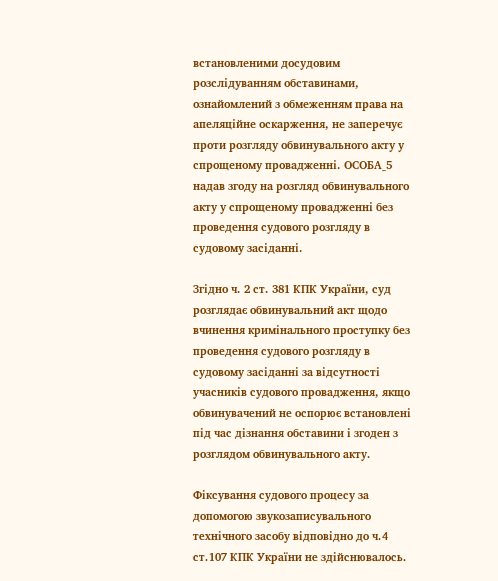встановленими досудовим розслідуванням обставинами, ознайомлений з обмеженням права на апеляційне оскарження, не заперечує проти розгляду обвинувального акту у спрощеному провадженні. ОСОБА_5 надав згоду на розгляд обвинувального акту у спрощеному провадженні без проведення судового розгляду в судовому засіданні.

Згідно ч. 2 ст. 381 КПК України, суд розглядає обвинувальний акт щодо вчинення кримінального проступку без проведення судового розгляду в судовому засіданні за відсутності учасників судового провадження, якщо обвинувачений не оспорює встановлені під час дізнання обставини і згоден з розглядом обвинувального акту.

Фіксування судового процесу за допомогою звукозаписувального технічного засобу відповідно до ч.4 ст.107 КПК України не здійснювалось.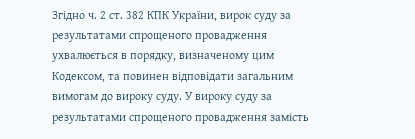Згідно ч. 2 ст. 382 КПК України, вирок суду за результатами спрощеного провадження ухвалюється в порядку, визначеному цим Кодексом, та повинен відповідати загальним вимогам до вироку суду. У вироку суду за результатами спрощеного провадження замість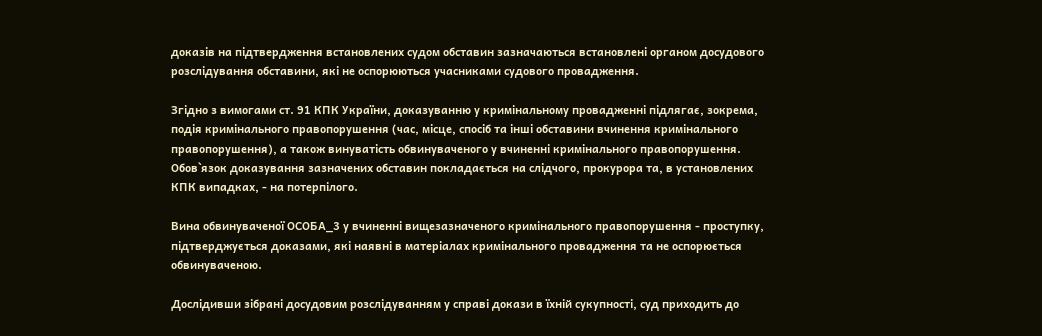доказів на підтвердження встановлених судом обставин зазначаються встановлені органом досудового розслідування обставини, які не оспорюються учасниками судового провадження.

Згідно з вимогами ст. 91 КПК України, доказуванню у кримінальному провадженні підлягає, зокрема, подія кримінального правопорушення (час, місце, спосіб та інші обставини вчинення кримінального правопорушення), а також винуватість обвинуваченого у вчиненні кримінального правопорушення. Обов`язок доказування зазначених обставин покладається на слідчого, прокурора та, в установлених КПК випадках, - на потерпілого.

Вина обвинуваченої ОСОБА_3 у вчиненні вищезазначеного кримінального правопорушення - проступку, підтверджується доказами, які наявні в матеріалах кримінального провадження та не оспорюється обвинуваченою.

Дослідивши зібрані досудовим розслідуванням у справі докази в їхній сукупності, суд приходить до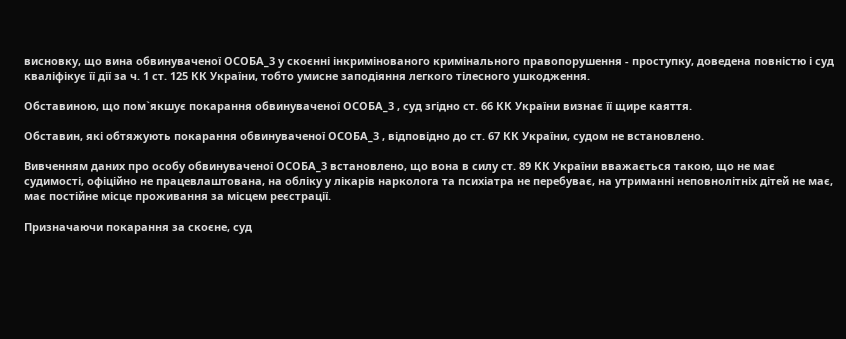висновку, що вина обвинуваченої ОСОБА_3 у скоєнні інкримінованого кримінального правопорушення - проступку, доведена повністю і суд кваліфікує її дії за ч. 1 ст. 125 КК України, тобто умисне заподіяння легкого тілесного ушкодження.

Обставиною, що пом`якшує покарання обвинуваченої ОСОБА_3 , суд згідно ст. 66 КК України визнає її щире каяття.

Обставин, які обтяжують покарання обвинуваченої ОСОБА_3 , відповідно до ст. 67 КК України, судом не встановлено.

Вивченням даних про особу обвинуваченої ОСОБА_3 встановлено, що вона в силу ст. 89 КК України вважається такою, що не має судимості, офіційно не працевлаштована, на обліку у лікарів нарколога та психіатра не перебуває, на утриманні неповнолітніх дітей не має, має постійне місце проживання за місцем реєстрації.

Призначаючи покарання за скоєне, суд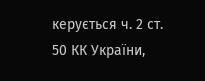керується ч. 2 ст. 50 КК України,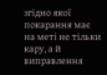згідно якої покарання має на меті не тільки кару, а й виправлення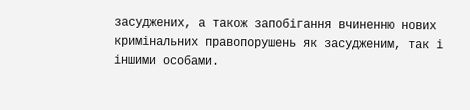засуджених, а також запобігання вчиненню нових кримінальних правопорушень як засудженим, так і іншими особами.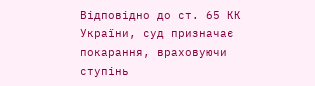Відповідно до ст. 65 КК України, суд призначає покарання, враховуючи ступінь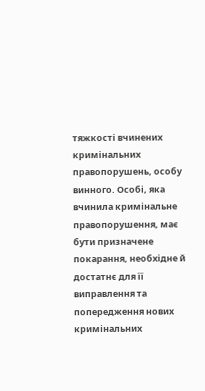тяжкості вчинених кримінальних правопорушень, особу винного. Особі, яка вчинила кримінальне правопорушення, має бути призначене покарання, необхідне й достатнє для її виправлення та попередження нових кримінальних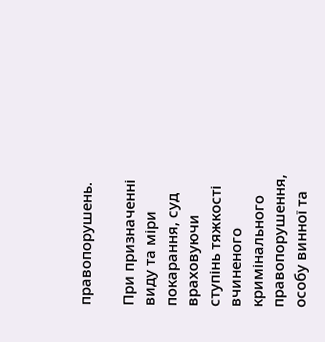правопорушень.

При призначенні виду та міри покарання, суд враховуючи ступінь тяжкості вчиненого кримінального правопорушення, особу винної та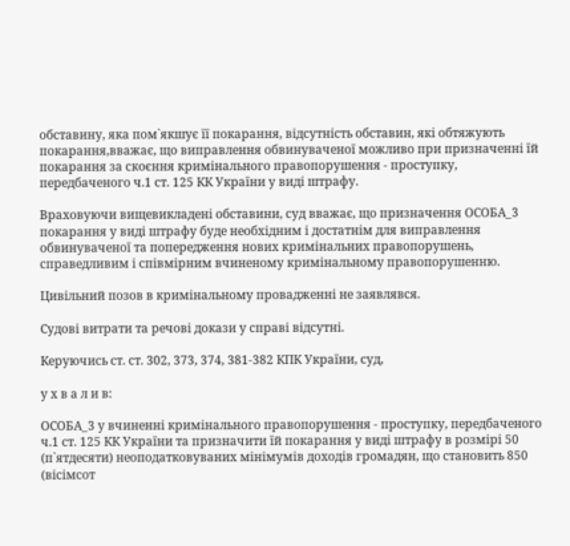обставину, яка пом`якшує її покарання, відсутність обставин, які обтяжують покарання,вважає, що виправлення обвинуваченої можливо при призначенні їй покарання за скоєння кримінального правопорушення - проступку, передбаченого ч.1 ст. 125 КК України у виді штрафу.

Враховуючи вищевикладені обставини, суд вважає, що призначення ОСОБА_3 покарання у виді штрафу буде необхідним і достатнім для виправлення обвинуваченої та попередження нових кримінальних правопорушень, справедливим і співмірним вчиненому кримінальному правопорушенню.

Цивільний позов в кримінальному провадженні не заявлявся.

Судові витрати та речові докази у справі відсутні.

Керуючись ст. ст. 302, 373, 374, 381-382 КПК України, суд,

у х в а л и в:

ОСОБА_3 у вчиненні кримінального правопорушення - проступку, передбаченого ч.1 ст. 125 КК України та призначити їй покарання у виді штрафу в розмірі 50 (п`ятдесяти) неоподатковуваних мінімумів доходів громадян, що становить 850 (вісімсот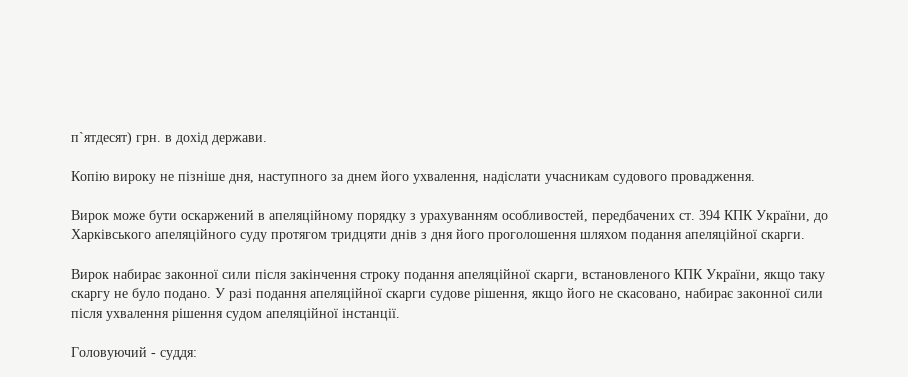п`ятдесят) грн. в дохід держави.

Копію вироку не пізніше дня, наступного за днем його ухвалення, надіслати учасникам судового провадження.

Вирок може бути оскаржений в апеляційному порядку з урахуванням особливостей, передбачених ст. 394 КПК України, до Харківського апеляційного суду протягом тридцяти днів з дня його проголошення шляхом подання апеляційної скарги.

Вирок набирає законної сили після закінчення строку подання апеляційної скарги, встановленого КПК України, якщо таку скаргу не було подано. У разі подання апеляційної скарги судове рішення, якщо його не скасовано, набирає законної сили після ухвалення рішення судом апеляційної інстанції.

Головуючий - суддя: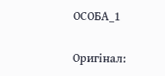ОСОБА_1

Оригінал: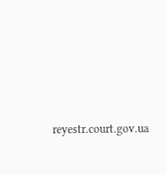reyestr.court.gov.ua